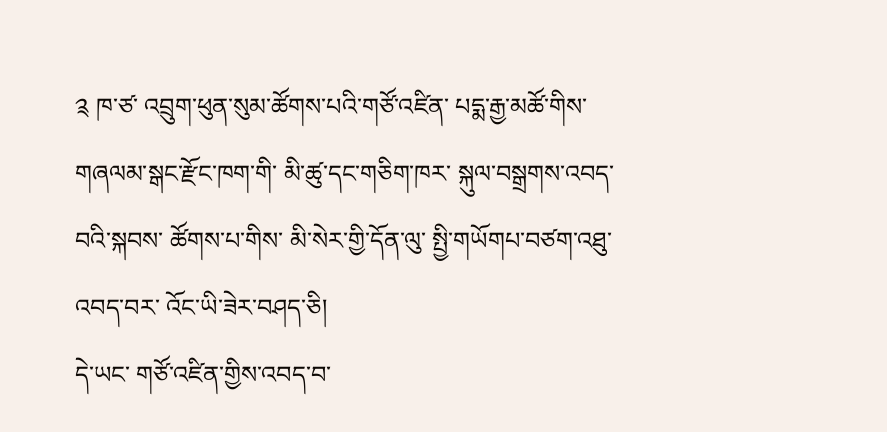༉ ཁ་ཙ་ འབྲུག་ཕུན་སུམ་ཚོགས་པའི་གཙོ་འཛིན་ པདྨ་རྒྱ་མཚོ་གིས་ གཞལམ་སྒང་རྫོང་ཁག་གི་ མི་ཚུ་དང་གཅིག་ཁར་ སྐུལ་བསྒྲགས་འབད་བའི་སྐབས་ ཚོགས་པ་གིས་ མི་སེར་གྱི་དོན་ལུ་ སྤྱི་གཡོགཔ་བཙག་འཐུ་འབད་བར་ འོང་ཡི་ཟེར་བཤད་ཅི།
དེ་ཡང་ གཙོ་འཛིན་གྱིས་འབད་བ་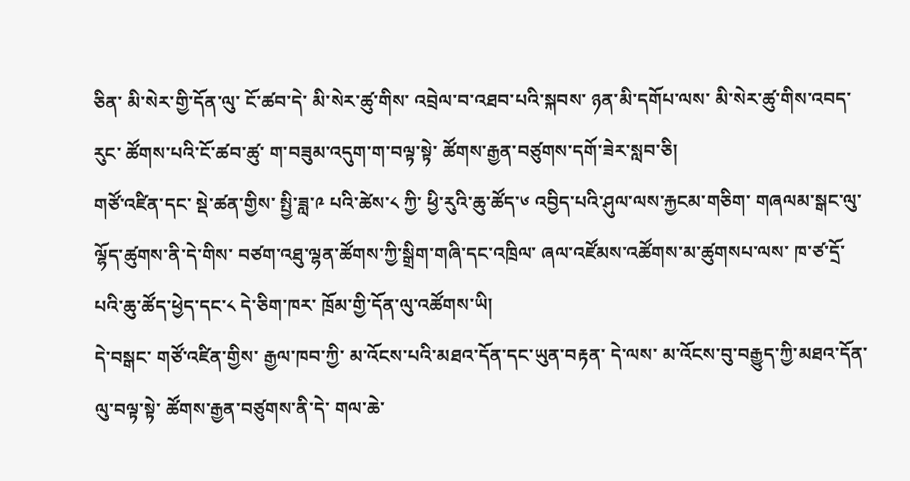ཅིན་ མི་སེར་གྱི་དོན་ལུ་ ངོ་ཚབ་དེ་ མི་སེར་ཚུ་གིས་ འབྲེལ་བ་འཐབ་པའི་སྐབས་ ཉན་མི་དགོཔ་ལས་ མི་སེར་ཚུ་གིས་འབད་རུང་ ཚོགས་པའི་ངོ་ཚབ་ཚུ་ ག་བཟུམ་འདུག་ག་བལྟ་སྟེ་ ཚོགས་རྒྱན་བཙུགས་དགོ་ཟེར་སླབ་ཅི།
གཙོ་འཛིན་དང་ སྡེ་ཚན་གྱིས་ སྤྱི་ཟླ་༩ པའི་ཚེས་༨ ཀྱི་ ཕྱི་རུའི་ཆུ་ཚོད་༦ འབྱིད་པའི་ཤུལ་ལས་རྐྱངམ་གཅིག་ གཞལམ་སྒང་ལུ་ལྷོད་ཚུགས་ནི་དེ་གིས་ བཙག་འཐུ་ལྷན་ཚོགས་ཀྱི་སྒྲིག་གཞི་དང་འཁྲིལ་ ཞལ་འཛོམས་འཚོགས་མ་ཚུགསཔ་ལས་ ཁ་ཙ་དྲོ་པའི་ཆུ་ཚོད་ཕྱེད་དང་༨ དེ་ཅིག་ཁར་ ཁྲོམ་གྱི་དོན་ལུ་འཚོགས་ཡི།
དེ་བསྒང་ གཙོ་འཛིན་གྱིས་ རྒྱལ་ཁབ་ཀྱི་ མ་འོངས་པའི་མཐའ་དོན་དང་ཡུན་བརྟན་ དེ་ལས་ མ་འོངས་བུ་བརྒྱུད་ཀྱི་མཐའ་དོན་ལུ་བལྟ་སྟེ་ ཚོགས་རྒྱན་བཙུགས་ནི་དེ་ གལ་ཆེ་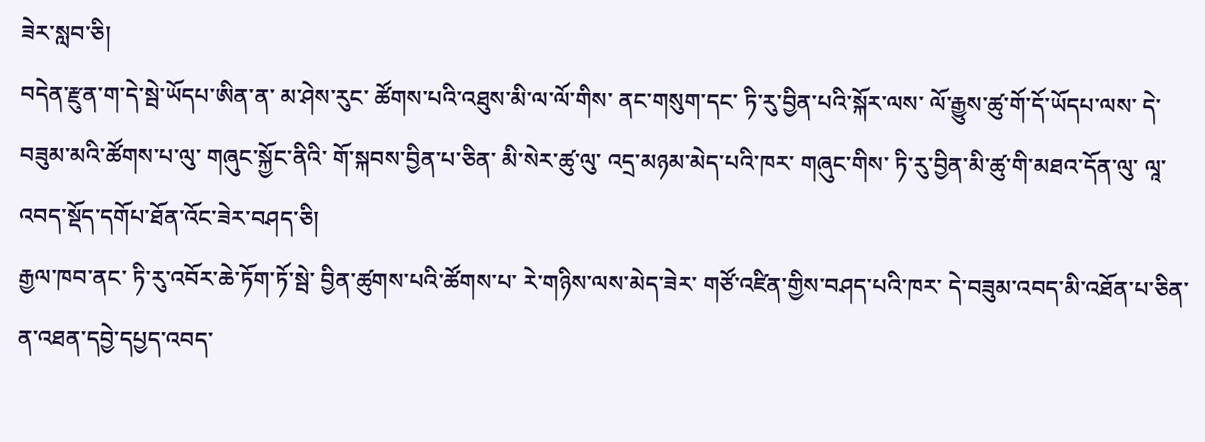ཟེར་སླབ་ཅི།
བདེན་རྫུན་ག་དེ་སྦེ་ཡོདཔ་ཨིན་ན་ མ་ཤེས་རུང་ ཚོགས་པའི་འཐུས་མི་ལ་ལོ་གིས་ ནང་གསུག་དང་ ཏི་རུ་བྱིན་པའི་སྐོར་ལས་ ལོ་རྒྱུས་ཚུ་གོ་དོ་ཡོདཔ་ལས་ དེ་བཟུམ་མའི་ཚོགས་པ་ལུ་ གཞུང་སྐྱོང་ནིའི་ གོ་སྐབས་བྱིན་པ་ཅིན་ མི་སེར་ཚུ་ལུ་ འདྲ་མཉམ་མེད་པའི་ཁར་ གཞུང་གིས་ ཏི་རུ་བྱིན་མི་ཚུ་གི་མཐའ་དོན་ལུ་ ལཱ་འབད་སྡོད་དགོཔ་ཐོན་འོང་ཟེར་བཤད་ཅི།
རྒྱལ་ཁབ་ནང་ ཏི་རུ་འབོར་ཆེ་ཏོག་ཏོ་སྦེ་ བྱིན་ཚུགས་པའི་ཚོགས་པ་ རེ་གཉིས་ལས་མེད་ཟེར་ གཙོ་འཛིན་གྱིས་བཤད་པའི་ཁར་ དེ་བཟུམ་འབད་མི་འཐོན་པ་ཅིན་ ན་འཐན་དབྱེ་དཔྱད་འབད་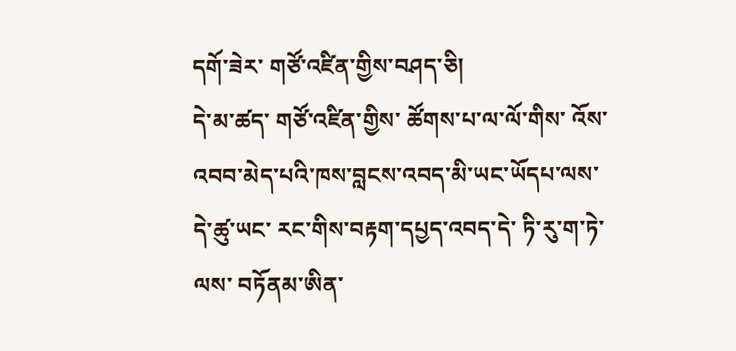དགོ་ཟེར་ གཙོ་འཛིན་གྱིས་བཤད་ཅི།
དེ་མ་ཚད་ གཙོ་འཛིན་གྱིས་ ཚོགས་པ་ལ་ལོ་གིས་ འོས་འབབ་མེད་པའི་ཁས་བླངས་འབད་མི་ཡང་ཡོདཔ་ལས་ དེ་ཚུ་ཡང་ རང་གིས་བརྟག་དཔྱད་འབད་དེ་ ཏི་རུ་ག་ཏེ་ལས་ བཏོནམ་ཨིན་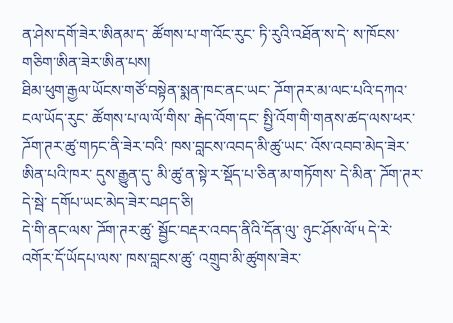ན་ཤེས་དགོ་ཟེར་ཨིནམ་ད་ ཚོགས་པ་ག་འོང་རུང་ ཏི་རུའི་འཐོན་ས་དེ་ ས་ཁོངས་གཅིག་ཨིན་ཟེར་ཨིན་པས།
ཐིམ་ཕུག་རྒྱལ་ཡོངས་གཙོ་བསྟེན་སྨན་ཁང་ནང་ཡང་ ཌོག་ཊར་མ་ལང་པའི་དཀའ་ངལ་ཡོད་རུང་ ཚོགས་པ་ལ་ལོ་གིས་ རྒེད་འོག་དང་ སྤྱི་འོག་གི་གནས་ཚད་ལས་ཕར་ ཌོག་ཊར་ཚུ་གཏང་ནི་ཟེར་བའི་ ཁས་བླངས་འབད་མི་ཚུ་ཡང་ འོས་འབབ་མེད་ཟེར་ཨིན་པའི་ཁར་ དུས་རྒྱུན་དུ་ མི་ཚུ་ན་སྟེ་ར་སྡོད་པ་ཅིན་མ་གཏོགས་ དེ་མིན་ ཌོག་ཊར་དེ་སྦེ་ དགོཔ་ཡང་མེད་ཟེར་བཤད་ཅི།
དེ་གི་ནང་ལས་ ཌོག་ཊར་ཚུ་ སྦྱོང་བརྡར་འབད་ནིའི་དོན་ལུ་ ཉུང་ཤོས་ལོ་༥ དེ་རེ་ འགོར་དོ་ཡོདཔ་ལས་ ཁས་བླངས་ཚུ་ འགྲུབ་མི་ཚུགས་ཟེར་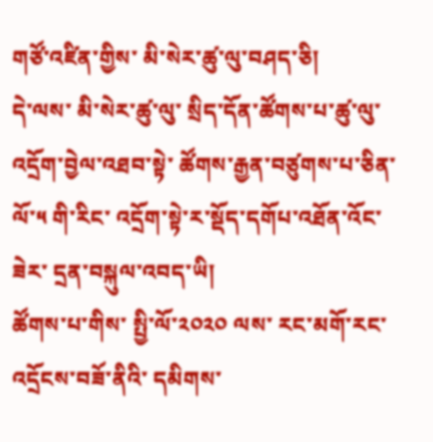གཙོ་འཛིན་གྱིས་ མི་སེར་ཚུ་ལུ་བཤད་ཅི།
དེ་ལས་ མི་སེར་ཚུ་ལུ་ སྲིད་དོན་ཚོགས་པ་ཚུ་ལུ་ འདྲོག་བྱེལ་འཐབ་སྟེ་ ཚོགས་རྒྱན་བཙུགས་པ་ཅིན་ ལོ་༥ གི་རིང་ འདྲོག་སྟེ་ར་སྡོད་དགོཔ་འཐོན་འོང་ཟེར་ དྲན་བསྐུལ་འབད་ཡི།
ཚོགས་པ་གིས་ སྤྱི་ལོ་༢༠༢༠ ལས་ རང་མགོ་རང་འདྲོངས་བཟོ་ནིའི་ དམིགས་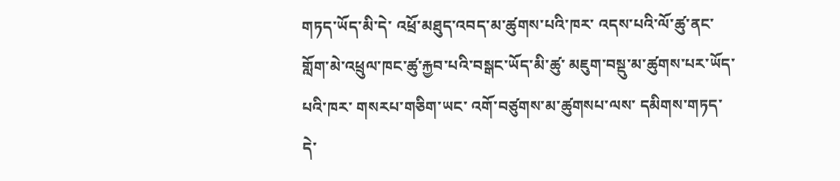གཏད་ཡོད་མི་དེ་ འཕྲོ་མཐུད་འབད་མ་ཚུགས་པའི་ཁར་ འདས་པའི་ལོ་ཚུ་ནང་ གློག་མེ་འཕྲུལ་ཁང་ཚུ་རྐྱབ་པའི་བསྒང་ཡོད་མི་ཚུ་ མཇུག་བསྡུ་མ་ཚུགས་པར་ཡོད་པའི་ཁར་ གསརཔ་གཅིག་ཡང་ འགོ་བཙུགས་མ་ཚུགསཔ་ལས་ དམིགས་གཏད་དེ་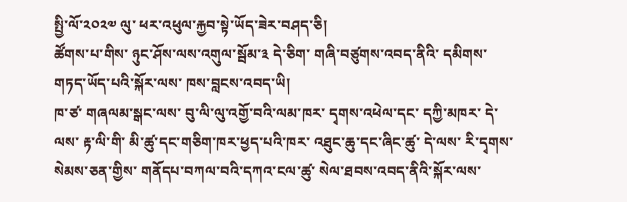སྤྱི་ལོ་༢༠༢༧ ལུ་ ཕར་འཕུལ་རྐྱབ་སྟེ་ཡོད་ཟེར་བཤད་ཅི།
ཚོགས་པ་གིས་ ཉུང་ཤོས་ལས་འགུལ་སྦོམ་༣ དེ་ཅིག་ གཞི་བཙུགས་འབད་ནིའི་ དམིགས་གཏད་ཡོད་པའི་སྐོར་ལས་ ཁས་བླངས་འབད་ཡི།
ཁ་ཙ་ གཞལམ་སྒང་ལས་ བུ་ལི་ལུ་འགྱོ་བའི་ལམ་ཁར་ དྭགས་འཕེལ་དང་ དཀྱི་མཁར་ དེ་ལས་ རྟ་ལི་གི་ མི་ཚུ་དང་གཅིག་ཁར་ཕྱད་པའི་ཁར་ འཐུང་ཆུ་དང་ཞིང་ཚུ་ དེ་ལས་ རི་དྭགས་སེམས་ཅན་གྱིས་ གནོདཔ་བཀལ་བའི་དཀའ་ངལ་ཚུ་ སེལ་ཐབས་འབད་ནིའི་སྐོར་ལས་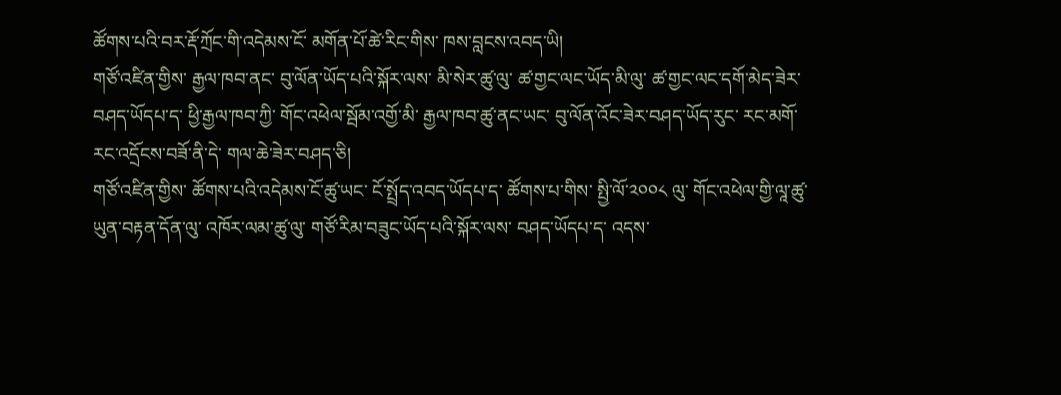ཚོགས་པའི་བར་རྡོ་ཀྲོང་གི་འདེམས་ངོ་ མགོན་པོ་ཚེ་རིང་གིས་ ཁས་བླངས་འབད་ཡི།
གཙོ་འཛིན་གྱིས་ རྒྱལ་ཁབ་ནང་ བུ་ལོན་ཡོད་པའི་སྐོར་ལས་ མི་སེར་ཚུ་ལུ་ ཚ་གྱང་ལང་ཡོད་མི་ལུ་ ཚ་གྱང་ལང་དགོ་མེད་ཟེར་བཤད་ཡོདཔ་ད་ ཕྱི་རྒྱལ་ཁབ་ཀྱི་ གོང་འཕེལ་སྦོམ་འགྱོ་མི་ རྒྱལ་ཁབ་ཚུ་ནང་ཡང་ བུ་ལོན་འོང་ཟེར་བཤད་ཡོད་རུང་ རང་མགོ་རང་འདྲོངས་བཟོ་ནི་དེ་ གལ་ཆེ་ཟེར་བཤད་ཅི།
གཙོ་འཛིན་གྱིས་ ཚོགས་པའི་འདེམས་ངོ་ཚུ་ཡང་ ངོ་སྤྲོད་འབད་ཡོདཔ་ད་ ཚོགས་པ་གིས་ སྤྱི་ལོ་༢༠༠༨ ལུ་ གོང་འཕེལ་གྱི་ལཱ་ཚུ་ ཡུན་བརྟན་དོན་ལུ་ འཁོར་ལམ་ཚུ་ལུ་ གཙོ་རིམ་བཟུང་ཡོད་པའི་སྐོར་ལས་ བཤད་ཡོདཔ་ད་ འདས་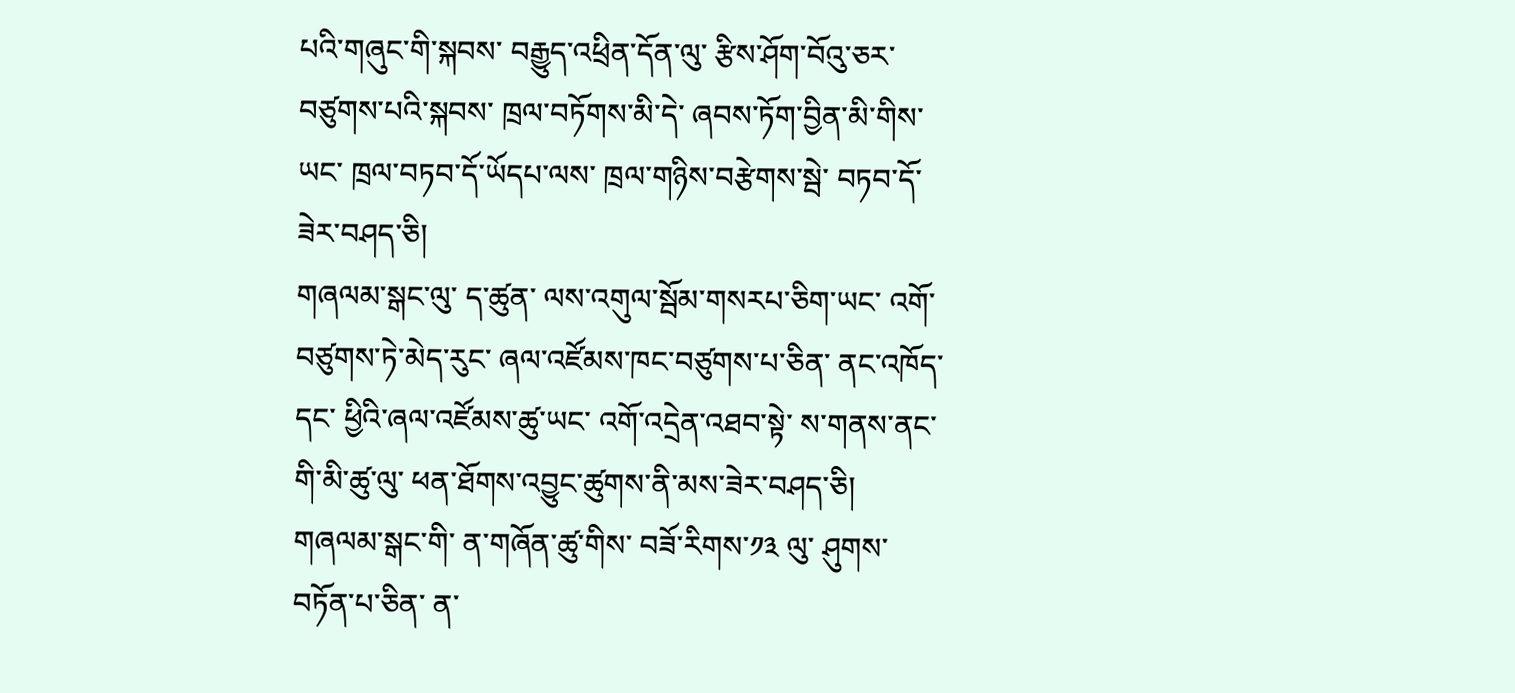པའི་གཞུང་གི་སྐབས་ བརྒྱུད་འཕྲིན་དོན་ལུ་ རྩིས་ཤོག་བོའུ་ཅར་བཙུགས་པའི་སྐབས་ ཁྲལ་བཏོགས་མི་དེ་ ཞབས་ཏོག་བྱིན་མི་གིས་ཡང་ ཁྲལ་བཏབ་དོ་ཡོདཔ་ལས་ ཁྲལ་གཉིས་བརྩེགས་སྦེ་ བཏབ་དོ་ཟེར་བཤད་ཅི།
གཞལམ་སྒང་ལུ་ ད་ཚུན་ ལས་འགུལ་སྦོམ་གསརཔ་ཅིག་ཡང་ འགོ་བཙུགས་ཏེ་མེད་རུང་ ཞལ་འཛོམས་ཁང་བཙུགས་པ་ཅིན་ ནང་འཁོད་དང་ ཕྱིའི་ཞལ་འཛོམས་ཚུ་ཡང་ འགོ་འདྲེན་འཐབ་སྟེ་ ས་གནས་ནང་གི་མི་ཚུ་ལུ་ ཕན་ཐོགས་འབྱུང་ཚུགས་ནི་མས་ཟེར་བཤད་ཅི།
གཞལམ་སྒང་གི་ ན་གཞོན་ཚུ་གིས་ བཟོ་རིགས་༡༣ ལུ་ ཤུགས་བཏོན་པ་ཅིན་ ན་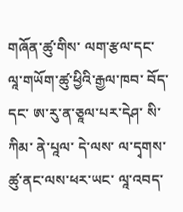གཞོན་ཚུ་གིས་ ལག་རྩལ་དང་ལཱ་གཡོག་ཚུ་ཕྱིའི་རྒྱལ་ཁབ་ བོད་དང་ ཨ་རུ་ན་ཅཱལ་པར་དེཤ་ སི་ཀིམ་ ནེ་པཱལ་ དེ་ལས་ ལ་དྭགས་ཚུ་ནང་ལས་ཕར་ཡང་ ལཱ་འབད་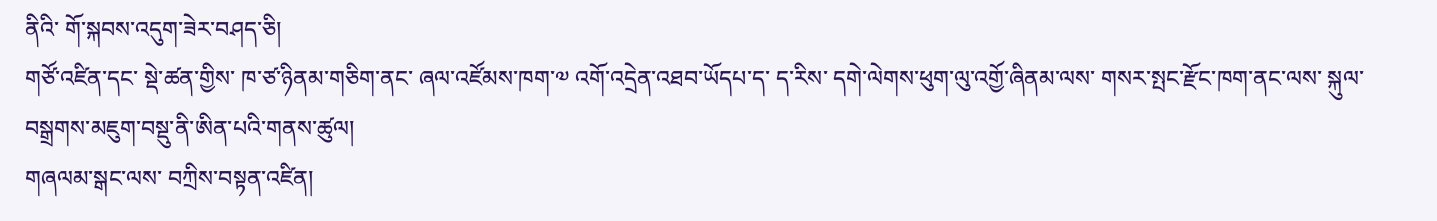ནིའི་ གོ་སྐབས་འདུག་ཟེར་བཤད་ཅི།
གཙོ་འཛིན་དང་ སྡེ་ཚན་གྱིས་ ཁ་ཙ་ཉིནམ་གཅིག་ནང་ ཞལ་འཛོམས་ཁག་༧ འགོ་འདྲེན་འཐབ་ཡོདཔ་ད་ ད་རིས་ དགེ་ལེགས་ཕུག་ལུ་འགྱོ་ཞིནམ་ལས་ གསར་སྤང་རྫོང་ཁག་ནང་ལས་ སྐུལ་བསྒྲགས་མཇུག་བསྡུ་ནི་ཨིན་པའི་གནས་ཚུལ།
གཞལམ་སྒང་ལས་ བཀྲིས་བསྟན་འཛིན།